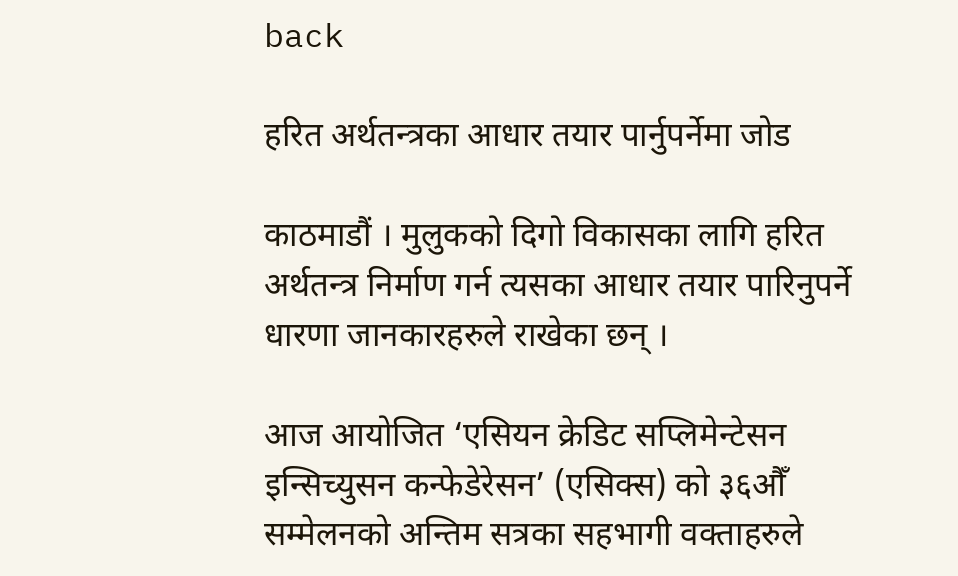back

हरित अर्थतन्त्रका आधार तयार पार्नुपर्नेमा जोड

काठमाडौं । मुलुकको दिगो विकासका लागि हरित अर्थतन्त्र निर्माण गर्न त्यसका आधार तयार पारिनुपर्ने धारणा जानकारहरुले राखेका छन् ।

आज आयोजित ‘एसियन क्रेडिट सप्लिमेन्टेसन इन्सिच्युसन कन्फेडेरेसन’ (एसिक्स) को ३६औँ सम्मेलनको अन्तिम सत्रका सहभागी वक्ताहरुले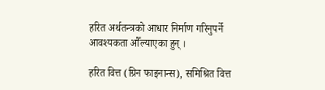हरित अर्थतन्त्रको आधार निर्माण गरिनुपर्ने आवश्यकता औँल्याएका हुन् ।

हरित वित्त (ग्रिन फाइनान्स), समिश्रित वित्त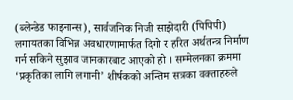(ब्लेन्डेड फाइनान्स), सार्वजनिक निजी साझेदारी (पिपिपी) लगायतका विभिन्न अवधारणामार्फत दिगो र हरित अर्थतन्त्र निर्माण गर्न सकिने सुझाव जानकारबाट आएको हो । सम्मेलनका क्रममा ‘प्रकृतिका लागि लगानी’ शीर्षकको अन्तिम सत्रका वक्ताहरुले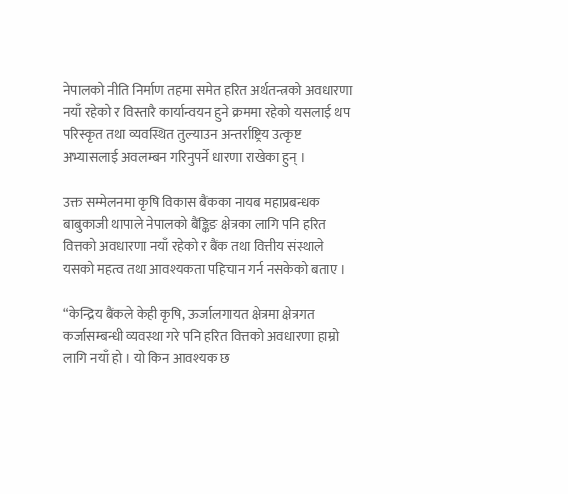नेपालको नीति निर्माण तहमा समेत हरित अर्थतन्त्रको अवधारणा नयाँ रहेको र विस्तारै कार्यान्वयन हुने क्रममा रहेको यसलाई थप परिस्कृत तथा व्यवस्थित तुल्याउन अन्तर्राष्ट्रिय उत्कृष्ट अभ्यासलाई अवलम्बन गरिनुपर्ने धारणा राखेका हुन् ।

उक्त सम्मेलनमा कृषि विकास बैंकका नायब महाप्रबन्धक बाबुकाजी थापाले नेपालको बैंङ्किङ क्षेत्रका लागि पनि हरित वित्तको अवधारणा नयाँ रहेको र बैंक तथा वित्तीय संस्थाले यसको महत्व तथा आवश्यकता पहिचान गर्न नसकेको बताए ।

“केन्द्रिय बैंकले केही कृषि, ऊर्जालगायत क्षेत्रमा क्षेत्रगत कर्जासम्बन्धी व्यवस्था गरे पनि हरित वित्तको अवधारणा हाम्रो लागि नयाँ हो । यो किन आवश्यक छ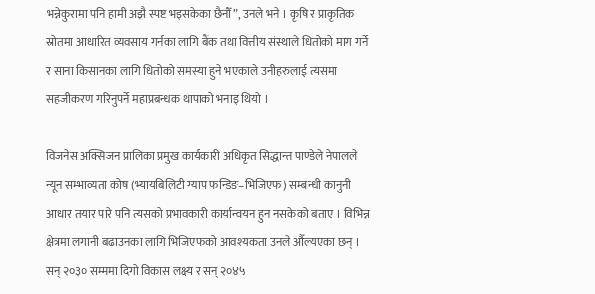भन्नेकुरामा पनि हामी अझै स्पष्ट भइसकेका छैनौँ”, उनले भने । कृषि र प्राकृतिक स्रोतमा आधारित व्यवसाय गर्नका लागि बैंक तथा वित्तीय संस्थाले धितोको माग गर्ने र साना किसानका लागि धितोको समस्या हुने भएकाले उनीहरुलाई त्यसमा सहजीकरण गरिनुपर्ने महाप्रबन्धक थापाको भनाइ थियो ।

विजनेस अक्सिजन प्रालिका प्रमुख कार्यकारी अधिकृत सिद्धान्त पाण्डेले नेपालले न्यून सम्भाव्यता कोष (भ्यायबिलिटी ग्याप फन्डिङ–भिजिएफ) सम्बन्धी कानुनी आधार तयार पारे पनि त्यसको प्रभावकारी कार्यान्वयन हुन नसकेको बताए । विभिन्न क्षेत्रमा लगानी बढाउनका लागि भिजिएफको आवश्यकता उनले औँल्यएका छन् । सन् २०३० सम्ममा दिगो विकास लक्ष्य र सन् २०४५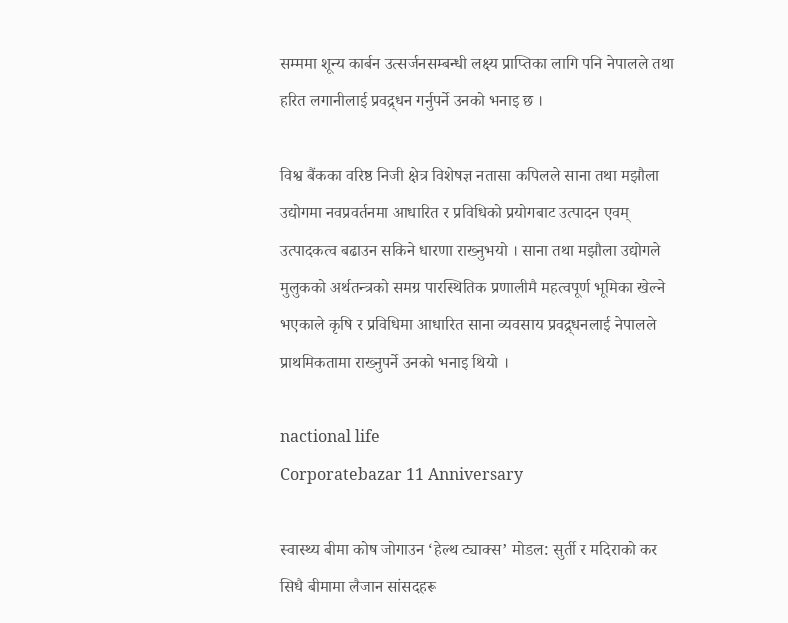सम्ममा शून्य कार्बन उत्सर्जनसम्बन्धी लक्ष्य प्राप्तिका लागि पनि नेपालले तथा हरित लगानीलाई प्रवद्र्धन गर्नुपर्ने उनको भनाइ छ ।

विश्व बैंकका वरिष्ठ निजी क्षेत्र विशेषज्ञ नतासा कपिलले साना तथा मझौला उद्योगमा नवप्रवर्तनमा आधारित र प्रविधिको प्रयोगबाट उत्पादन एवम् उत्पादकत्व बढाउन सकिने धारणा राख्नुभयो । साना तथा मझौला उद्योगले मुलुकको अर्थतन्त्रको समग्र पारस्थितिक प्रणालीमै महत्वपूर्ण भूमिका खेल्ने भएकाले कृषि र प्रविधिमा आधारित साना व्यवसाय प्रवद्र्धनलाई नेपालले प्राथमिकतामा राख्नुपर्ने उनको भनाइ थियो ।

nactional life
Corporatebazar 11 Anniversary

स्वास्थ्य बीमा कोष जोगाउन ‘हेल्थ ट्याक्स’ मोडल: सुर्ती र मदिराको कर सिधै बीमामा लैजान सांसदहरू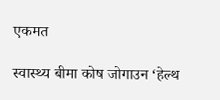एकमत

स्वास्थ्य बीमा कोष जोगाउन ‘हेल्थ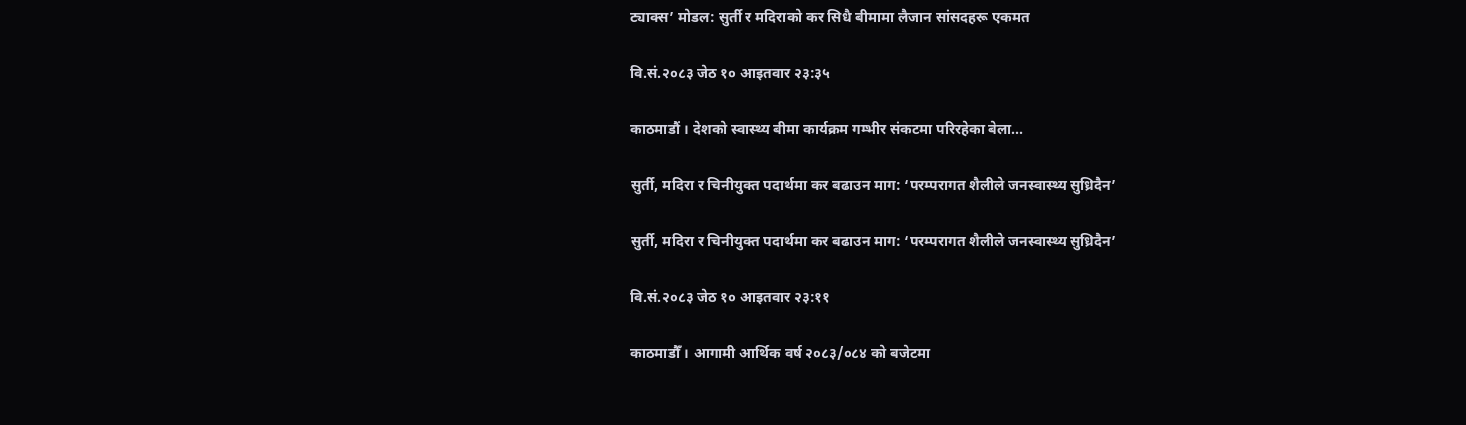ट्याक्स’ मोडल: सुर्ती र मदिराको कर सिधै बीमामा लैजान सांसदहरू एकमत

वि.सं.२०८३ जेठ १० आइतवार २३:३५

काठमाडौं । देशको स्वास्थ्य बीमा कार्यक्रम गम्भीर संकटमा परिरहेका बेला...

सुर्ती, मदिरा र चिनीयुक्त पदार्थमा कर बढाउन माग: ‘परम्परागत शैलीले जनस्वास्थ्य सुध्रिदैन’

सुर्ती, मदिरा र चिनीयुक्त पदार्थमा कर बढाउन माग: ‘परम्परागत शैलीले जनस्वास्थ्य सुध्रिदैन’

वि.सं.२०८३ जेठ १० आइतवार २३:११

काठमाडौँ । आगामी आर्थिक वर्ष २०८३/०८४ को बजेटमा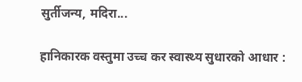सुर्तीजन्य, मदिरा...

हानिकारक वस्तुमा उच्च कर स्वास्थ्य सुधारको आधार :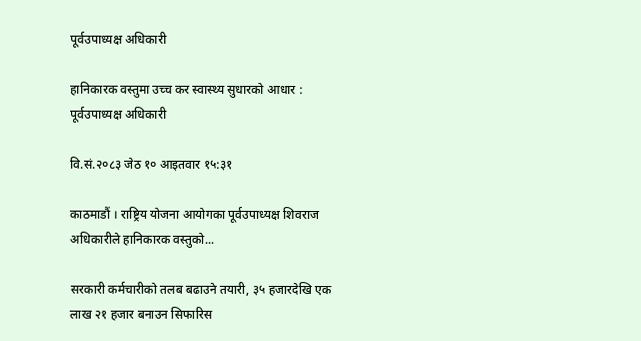पूर्वउपाध्यक्ष अधिकारी

हानिकारक वस्तुमा उच्च कर स्वास्थ्य सुधारको आधार : पूर्वउपाध्यक्ष अधिकारी

वि.सं.२०८३ जेठ १० आइतवार १५:३१

काठमाडौं । राष्ट्रिय योजना आयोगका पूर्वउपाध्यक्ष शिवराज अधिकारीले हानिकारक वस्तुको...

सरकारी कर्मचारीको तलब बढाउने तयारी, ३५ हजारदेखि एक लाख २१ हजार बनाउन सिफारिस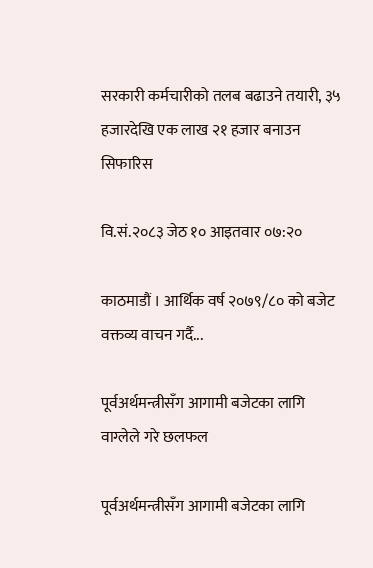सरकारी कर्मचारीको तलब बढाउने तयारी, ३५ हजारदेखि एक लाख २१ हजार बनाउन सिफारिस

वि.सं.२०८३ जेठ १० आइतवार ०७:२०

काठमाडौं । आर्थिक वर्ष २०७९/८० को बजेट वक्तव्य वाचन गर्दै...

पूर्वअर्थमन्त्रीसँग आगामी बजेटका लागि वाग्लेले गरे छलफल

पूर्वअर्थमन्त्रीसँग आगामी बजेटका लागि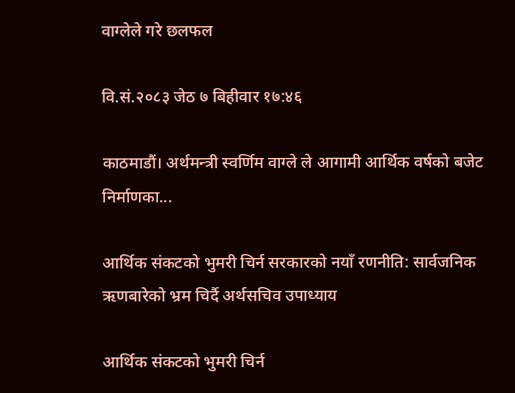वाग्लेले गरे छलफल

वि.सं.२०८३ जेठ ७ बिहीवार १७:४६

काठमाडौं। अर्थमन्त्री स्वर्णिम वाग्ले ले आगामी आर्थिक वर्षको बजेट निर्माणका...

आर्थिक संकटको भुमरी चिर्न सरकारको नयाँ रणनीति: सार्वजनिक ऋणबारेको भ्रम चिर्दै अर्थसचिव उपाध्याय

आर्थिक संकटको भुमरी चिर्न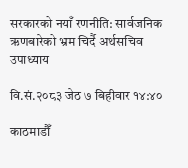सरकारको नयाँ रणनीति: सार्वजनिक ऋणबारेको भ्रम चिर्दै अर्थसचिव उपाध्याय

वि.सं.२०८३ जेठ ७ बिहीवार १४:४०

काठमाडौँ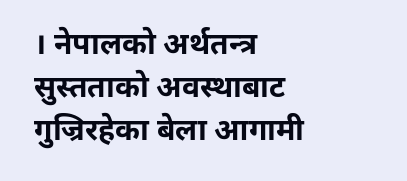। नेपालको अर्थतन्त्र सुस्तताको अवस्थाबाट गुज्रिरहेका बेला आगामी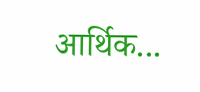आर्थिक...